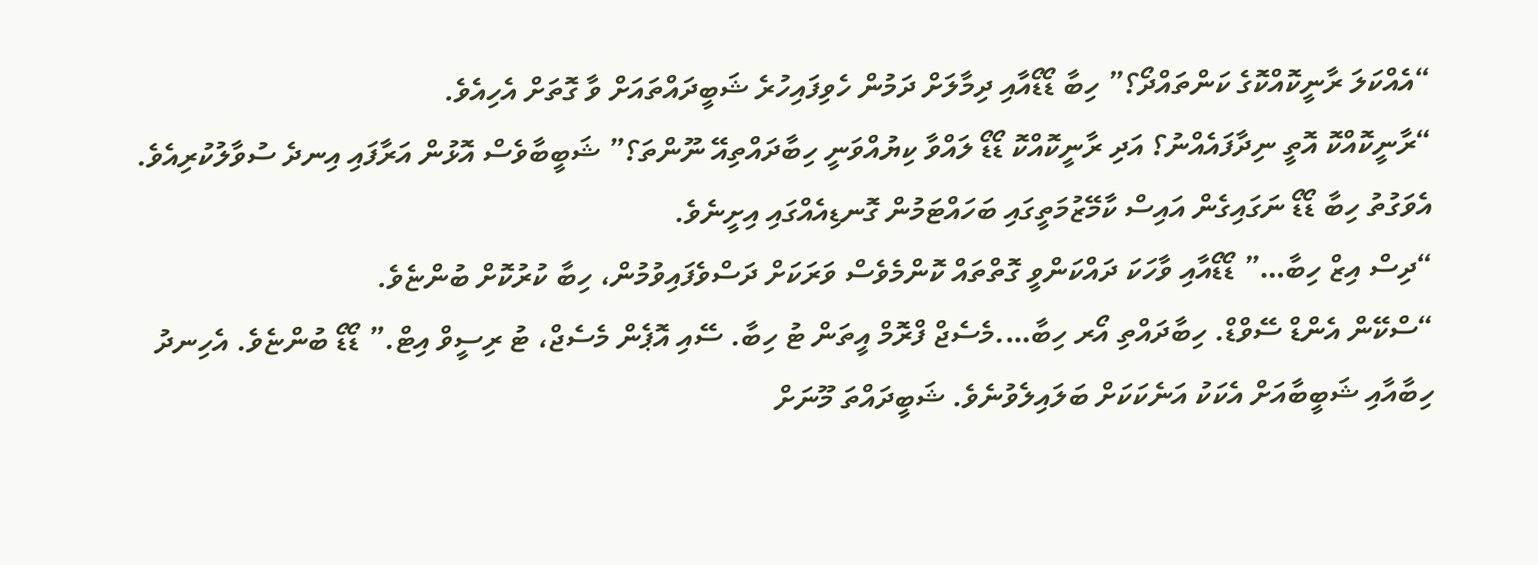“އެއްކަލަ ރާނީކޮއްކޮގެ ކަންތައްދޯ؟” ހިބާ ޑޯޑޯއާއި ދިމާލަށް ދަމުން ހެވިފައިހުރެ ޝަބީދައްތައަށް ވާ ގޮތަށް އެހިއެވެ.
“ރާނީކޮއްކޮ އޮތީ ނިދާފައެއްނު؟ އަދި ރާނީކޮއްކޮ ޑޯޑޯ ލައްވާ ކިޔުއްވަނީ ހިބާދައްތިއޭ ނޫންތަ؟” ޝަބީބާވެސް އޮޅުން އަރާފައި އިނދެ ސުވާލުކުރިއެވެ.
އެވަގުތު ހިބާ ޑޯޑޯ ނަގައިގެން އައިސް ކާމޭޒުމަތީގައި ބަހައްޓަމުން ގޮނޑިއެއްގައި އިށީނެވެ.
“ދިސް އިޒް ހިބާ…” ޑޯޑޯއާއި ވާހަކަ ދައްކަންވީ ގޮތްތައް ކޮންމެވެސް ވަރަކަށް ދަސްވެފައިވުމުން، ހިބާ ކުރުކޮށް ބުންޏެވެ.
“ސްކޭން އެންޑް ސޭވްޑް. ހިބާދައްތި އޯރ ހިބާ….މެސެޖް ފްރޮމް އީތަން ޓު ހިބާ. ސޭއި އޮޕެން މެސެޖް، ޓު ރިސީވް އިޓް.” ޑޯޑޯ ބުންޏެވެ. އެހިނދު ހިބާއާއި ޝަބީބާއަށް އެކަކު އަނެކަކަށް ބަލައިލެވުނެވެ. ޝަބީދައްތަ މޫނަށް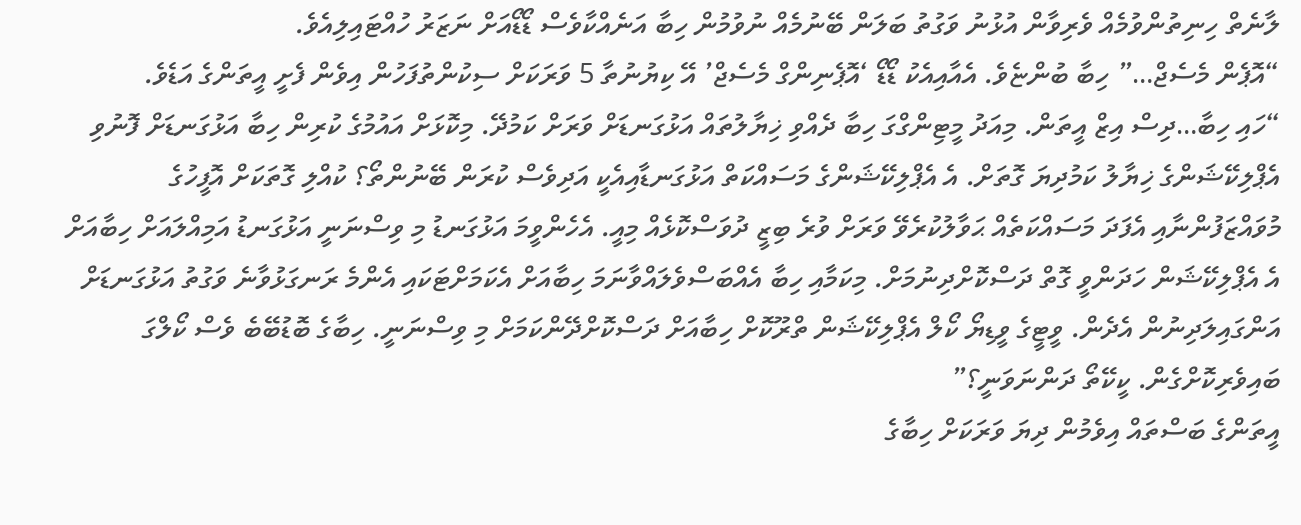ލާނެތް ހިނިތުންވުމެއް ވެރިވާން އުޅުނު ވަގުތު ބަލަން ބޭނުމެއް ނުވުމުން ހިބާ އަނެއްކާވެސް ޑޯޑޯއަށް ނަޒަރު ހުއްޓައިލިއެވެ.
“އޮޕެން މެސެޖް…” ހިބާ ބުންޏެވެ. އެއާއިއެކު ޑޯޑޯ ‘އޮޕެނިންގް މެސެޖް’ އޭ ކިޔުނުތާ 5 ވަރަކަށް ސިކުންތުފަހުން އިވެން ފެށީ އީތަންގެ އަޑެވެ.
“ހައި ހިބާ…ދިސް އިޒް އީތަން. މިއަދު މީޓިންގްގަ ހިބާ ދެއްވި ޚިޔާލުތައް އަޅުގަނޑަށް ވަރަށް ކަމުދޭ. މިކޮޅަށް އައުމުގެ ކުރިން ހިބާ އަޅުގަނޑަށް ފޮނުވި އެޕްލިކޭޝަންގެ ޚިޔާލު ކަމުދިޔަ ގޮތަށް. އެ އެޕްލިކޭޝަންގެ މަސައްކަތް އަޅުގަނޑާއިއެކީ އަދިވެސް ކުރަން ބޭނުންތޯ؟ ކުއްލި ގޮތަކަށް އޮފީހުގެ މުވައްޒަފުންނާއި އެފަދަ މަސައްކަތެއް ޙަވާލުކުރެވޭ ވަރަށް ވުރެ ބިޒީ ދުވަސްކޮޅެއް މިއީ. އެހެންވީމަ އަޅުގަނޑު މި ވިސްނަނީ އަޅުގަނޑު އަމިއްލައަށް ހިބާއަށް އެ އެޕްލިކޭޝަން ހަދަންވީ ގޮތް ދަސްކޮށްދިނުމަށް. މިކަމާއި ހިބާ އެއްބަސްވެލައްވާނަމަ ހިބާއަށް އެކަމަށްޓަކައި އެންމެ ރަނގަޅުވާނެ ވަގުތު އަޅުގަނޑަށް އަންގައިލަދިނުން އެދެން. ވީޓީގެ ވީޑިޔޯ ކޯލް އެޕްލިކޭޝަން ތްރޫކޮށް ހިބާއަށް ދަސްކޮށްދޭންކަމަށް މި ވިސްނަނީ. ހިބާގެ ބޮޑުބޭބެ ވެސް ކޯލްގަ ބައިވެރިކޮށްގެން. ކީކޭތޯ ދަންނަވަނީ؟”
އީތަންގެ ބަސްތައް އިވެމުން ދިޔަ ވަރަކަށް ހިބާގެ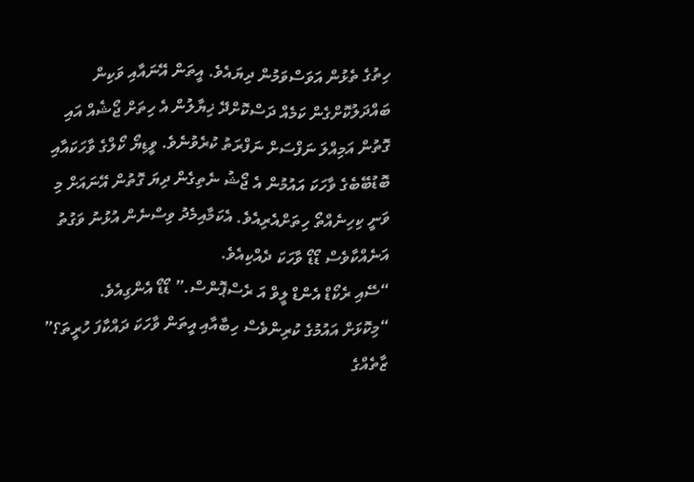ހިތުގެ ތެޅުން އަވަސްވަމުން ދިޔައެވެ. އީތަން އޭނައާއި ވަކިން ބައްދަލުކޮށްގެން ކަމެއް ދަސްކޮށްދޭ ޚިޔާލުން އެ ހިތަށް ޖޯޝެއް އައި ގޮތުން އަމިއްލަ ނަފްސަށް ނަފްރަތު ކުރެވުނެވެ. ވީޑިޔޯ ކޯލްގެ ވާހަކައާއި ބޮޑުބޭބެގެ ވާހަކަ އައުމުން އެ ޖޯޝު ނެތިގެން ދިޔަ ގޮތުން އޭނައަށް މި ވަނީ ކިހިނެއްތޯ ހިތަށްއެރިއެވެ. އެކަމާއިމެދު ވިސްނެން އުޅުނު ވަގުތު އަނެއްކާވެސް ޑޯޑޯ ވާހަކަ ދެއްކިއެވެ.
“ސޭއި ރެކޯޑް އެންޑް ލީވް އަ ރެސްޕޮންސް.” ޑޯޑޯ އެންގިއެވެ.
“މިކޮޅަށް އައުމުގެ ކުރިންވެސް ހިބާއާއި އީތަން ވާހަކަ ދައްކާފަ ހުރީތަ؟” ޒާތެއްގެ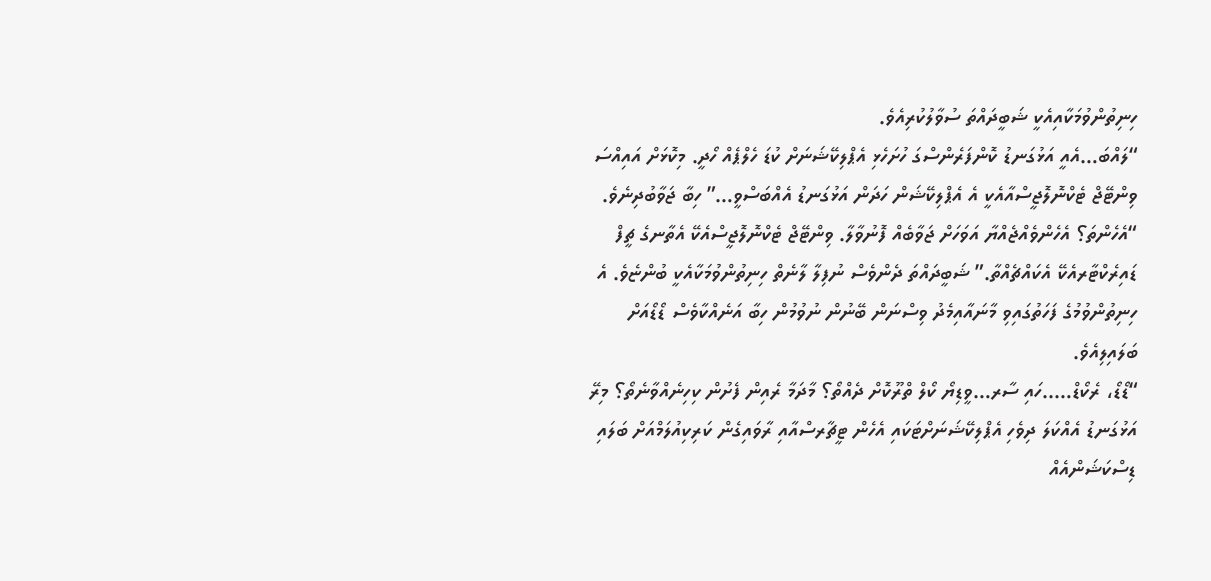ހިނިތުންވުމަކާއިއެކީ ޝަބީދައްތަ ސުވާލުކުރިއެވެ.
“ލައްބަ…އެއީ އަޅުގަނޑު ކޮންފަރެންސްގަ ހުށަހެޅި އެޕްލިކޭޝަނަށް ކުޑަ ހެލްޕެއް ހޯދީ. މިކޮޅަށް އައިއްސަ ވިންޓޭޖް ޓެކްނޮލޮޖީސްއާއެކީ އެ އެޕްލިކޭޝަން ހަދަން އަޅުގަނޑު އެއްބަސްވީ…” ހިބާ ޖަވާބުދިނެވެ.
“އެހެންތަ؟ އެހެންވެއްޖެއްޔާ އަވަހަށް ޖަވާބެއް ފޮނުވާލާ. ވިންޓޭޖް ޓެކްނޮލޮޖީސްއެކޭ އެތާނގެ ޗީފް ޑައިރެކްޓާރއެކޭ އެކައްޗެއްތާ.” ޝަބީދައްތަ ދެންވެސް ނުފިލާ ލާނެތް ހިނިތުންވުމަކާއެކީ ބުންޏެވެ. އެ ހިނިތުންވުމުގެ ފަހަތުގައިވި މާނައާއިމެދު ވިސްނަން ބޭނުން ނުވުމުން ހިބާ އަނެއްކާވެސް ޑޯޑޯއަށް ބަލައިލިއެވެ.
“ޑޯޑޯ، ރެކޯޑް…..ހައި ސާރ…ވީޑިޔޯ ކޯލް ތްރޫކޮށް ދެއްތޯ؟ މާދަމާ ރެއިން ފެށުން ކިހިނެއްވާނެތޯ؟ މިރޭ އަޅުގަނޑު އެއްކަލަ ދިވެހި އެޕްލިކޭޝަނަށްޓަކައި އެހެން ޓީޗާރސްއާއި ރާވައިގެން ކަރިކިއުލަމްއަށް ބަލައި ޑިސްކަޝަންއެއް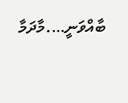ބާއްވަނީ….މާދަމާ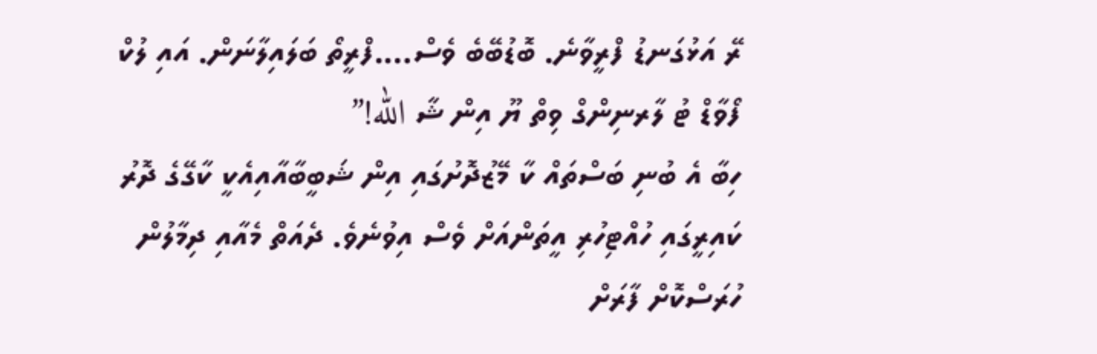ރޭ އަޅުގަނޑު ފްރީވާނެ. ބޮޑުބޭބެ ވެސް….ފްރީތޯ ބަލައިލާނަން. އައި ލުކް ފޯވާޑް ޓު ލާރނިންގް ވިތް ޔޫ އިން ޝާ الله!”
ހިބާ އެ ބުނި ބަސްތައް ކާ މޭޒުދޮށުގައި އިން ޝަބީބާއާއިއެކީ ކާގޭގެ ދޮރު ކައިރީގައި ހުއްޓިހުރި އީތަންއަށް ވެސް އިވުނެވެ. ދެއަތް މެއާއި ދިމާލުން ހުރަސްކޮށް ފާރަށް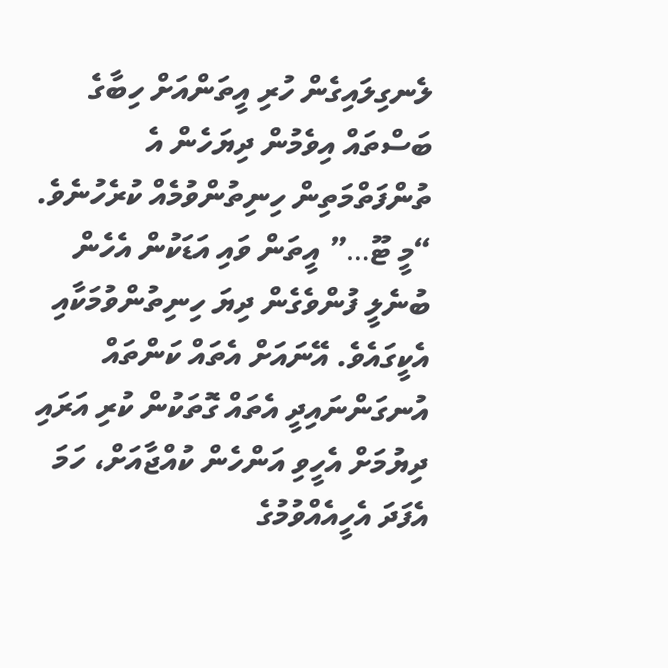ލެނގިލައިގެން ހުރި އީތަންއަށް ހިބާގެ ބަސްތައް އިވެމުން ދިޔަހެން އެ ތުންފަތްމަތިން ހިނިތުންވުމެއް ކުރެހުނެވެ.
“މީ ޓޫ…” އީތަން ވައި އަޑަކުން އެހެން ބުނެލީ ފުންވެގެން ދިޔަ ހިނިތުންވުމަކާއި އެކީގައެވެ. އޭނައަށް އެތައް ކަންތައް އުނގަންނައިދީ އެތައް ގޮތަކުން ކުރި އަރައި ދިޔުމަށް އެހީވި އަންހެން ކުއްޖާއަށް، ހަމަ އެފަދަ އެހީއެއްވުމުގެ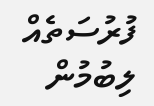ފުރުސަތެއް ލިބުމުން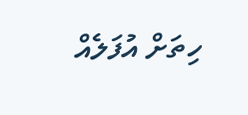ހިތަށް އުފަލެއް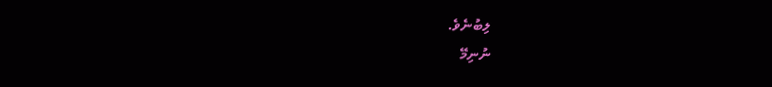ލިބުނެވެ.
ނުނިމޭ